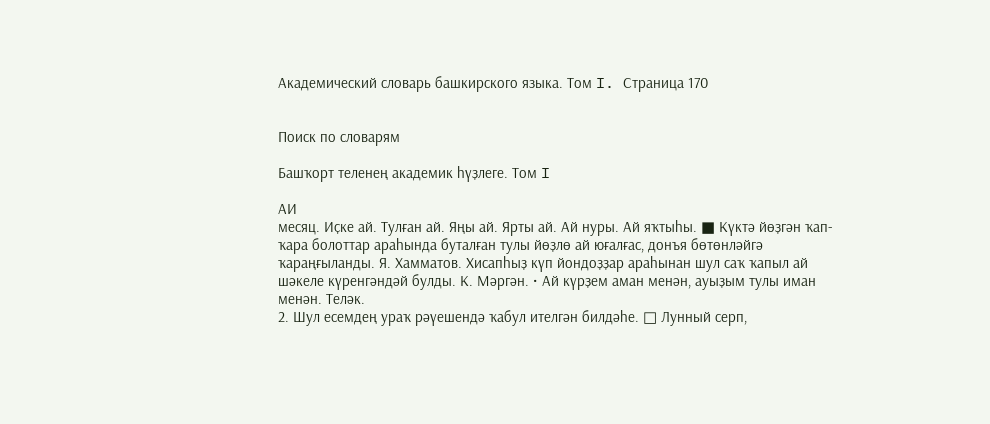Академический словарь башкирского языка. Том I. Страница 170


Поиск по словарям

Башҡорт теленең академик һүҙлеге. Том I

АИ
месяц. Иҫке ай. Тулған ай. Яңы ай. Ярты ай. Ай нуры. Ай яҡтыһы. ■ Күктә йөҙгән ҡап-ҡара болоттар араһында буталған тулы йөҙлө ай юғалғас, донъя бөтөнләйгә ҡараңғыланды. Я. Хамматов. Хисапһыҙ күп йондоҙҙар араһынан шул саҡ ҡапыл ай шәкеле күренгәндәй булды. К. Мәргән. • Ай күрҙем аман менән, ауыҙым тулы иман менән. Теләк.
2. Шул есемдең ураҡ рәүешендә ҡабул ителгән билдәһе. □ Лунный серп,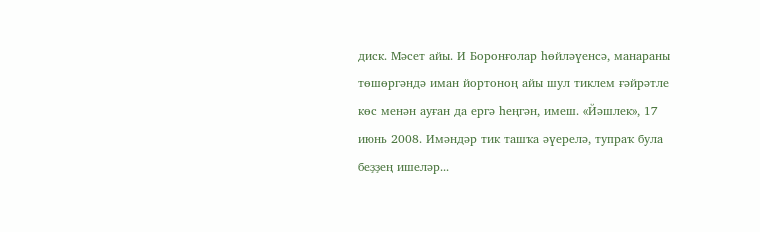диск. Мәсет айы. И Боронғолар һөйләүенсә, манараны төшөргәндә иман йортоноң айы шул тиклем ғәйрәтле көс менән ауған да ергә һеңгән, имеш. «Йәшлек», 17 июнь 2008. Имәндәр тик ташҡа әүерелә, тупраҡ була беҙҙең ишеләр...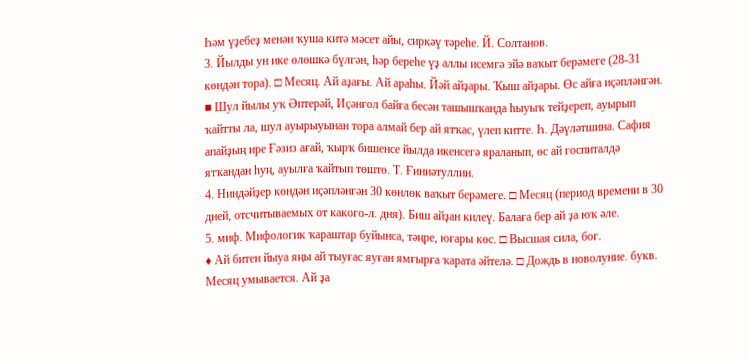Һәм үҙебеҙ менән ҡуша китә мәсет айы, сиркәү тәреһе. Й. Солтанов.
3. Йылды ун ике өлөшкә бүлгән, һәр береһе үҙ аллы исемгә эйә ваҡыт берәмеге (28-31 көндән тора). □ Месяц. Ай аҙағы. Ай араһы. Йәй айҙары. Ҡыш айҙары. Өс айға иҫәпләнгән. ■ Шул йылы уҡ Әптерәй, Иҫәнғол байға бесән ташышҡанда һыуыҡ тейҙереп, ауырып ҡайтты ла, шул ауырыуынан тора алмай бер ай ятҡас, үлеп китте. Һ. Дәүләтшина. Сафия апайҙың ире Ғәзиз ағай, ҡырҡ бишенсе йылда икенсегә яраланып, өс ай госпиталдә ятҡандан һуң, ауылға ҡайтып төштө. Т. Ғиниәтуллин.
4. Ниндәйҙер көндән иҫәпләнгән 30 көнлөк ваҡыт берәмеге. □ Месяц (период времени в 30 дней, отсчитываемых от какого-л. дня). Биш айҙан килеү. Балаға бер ай ҙа юҡ әле.
5. миф. Мифологик ҡараштар буйынса, тәңре, юғары көс. □ Высшая сила, бог.
♦ Ай битен йыуа яңы ай тыуғас яуған ямғырға ҡарата әйтелә. □ Дождь в новолуние. букв. Месяц умывается. Ай ҙа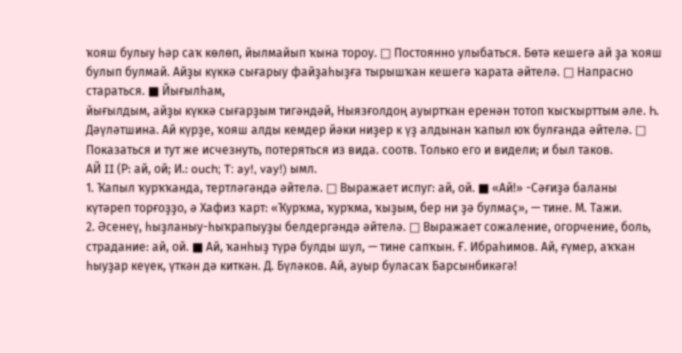ҡояш булыу һәр саҡ көлөп, йылмайып ҡына тороу. □ Постоянно улыбаться. Бөтә кешегә ай ҙа ҡояш булып булмай. Айҙы күккә сығарыу файҙаһыҙға тырышҡан кешегә ҡарата әйтелә. □ Напрасно стараться. ■ Йығылһам,
йығылдым, айҙы күккә сығарҙым тигәндәй, Ныязғолдоң ауыртҡан еренән тотоп ҡысҡырттым әле. Һ. Дәүләтшина. Ай күрҙе, ҡояш алды кемдер йәки ниҙер к үҙ алдынан ҡапыл юҡ булғанда әйтелә. □ Показаться и тут же исчезнуть, потеряться из вида. соотв. Только его и видели; и был таков.
АЙ II (Р: ай, ой; И.: ouch; T: ay!, vay!) ымл.
1. Ҡапыл ҡурҡҡанда, тертләгәндә әйтелә. □ Выражает испуг: ай, ой. ■ «Ай!» -Сәғиҙә баланы күтәреп торғоҙҙо, ә Хафиз ҡарт: «Ҡурҡма, ҡурҡма, ҡыҙым, бер ни ҙә булмаҫ», — тине. М. Тажи.
2. Әсенеү, һыҙланыу-һыҡрапыуҙы белдергәндә әйтелә. □ Выражает сожаление, огорчение, боль, страдание: ай, ой. ■ Ай, ҡанһыҙ түрә булды шул, — тине сапҡын. Ғ. Ибраһимов. Ай, ғүмер, аҡҡан һыуҙар кеүек, үткән дә киткән. Д. Бүләков. Ай, ауыр буласаҡ Барсынбикәгә!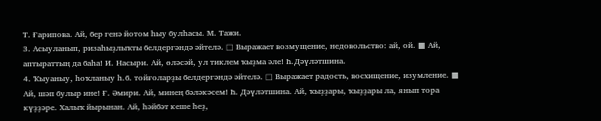Т. Ғарипова. Ай, бер генә йотом һыу булһасы. М. Тажи.
3. Асыуланып, ризаһыҙлыҡты белдергәндә әйтелә. □ Выражает возмущение, недовольство: ай, ой. ■ Ай, аптыраттың да баһа! И. Насыри. Ай, өләсәй, ул тиклем ҡыҙма әле! Һ.Дәүләтшина.
4. Ҡыуаныу, һоҡланыу һ.б. тойғоларҙы белдергәндә әйтелә. □ Выражает радость, восхищение, изумление. ■ Ай, шәп булыр ине! Ғ. Әмири. Ай, минең бәләкәсем! Һ. Дәүләтшина. Ай, ҡыҙҙары, ҡыҙҙары ла, янып тора күҙҙәре. Халыҡ йырынан. Ай, һәйбәт кеше һеҙ,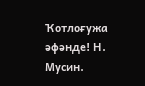Ҡотлоғужа әфәнде! Н. Мусин.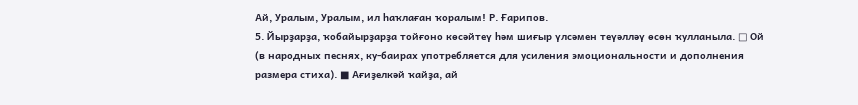Ай, Уралым, Уралым, ил һаҡлаған ҡоралым! Р. Ғарипов.
5. Йырҙарҙа, ҡобайырҙарҙа тойғоно көсәйтеү һәм шиғыр үлсәмен теүәлләү өсөн ҡулланыла. □ Ой (в народных песнях, ку-баирах употребляется для усиления эмоциональности и дополнения размера стиха). ■ Ағиҙелкәй ҡайҙа, ай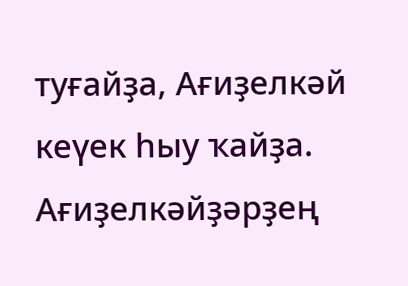туғайҙа, Ағиҙелкәй кеүек һыу ҡайҙа. Ағиҙелкәйҙәрҙең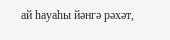ай һауаһы йәнгә рәхәт,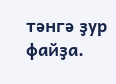тәнгә ҙур файҙа.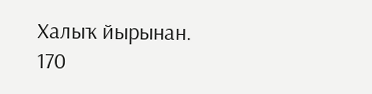Халыҡ йырынан.
170